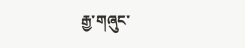རྒྱ་གཞུང་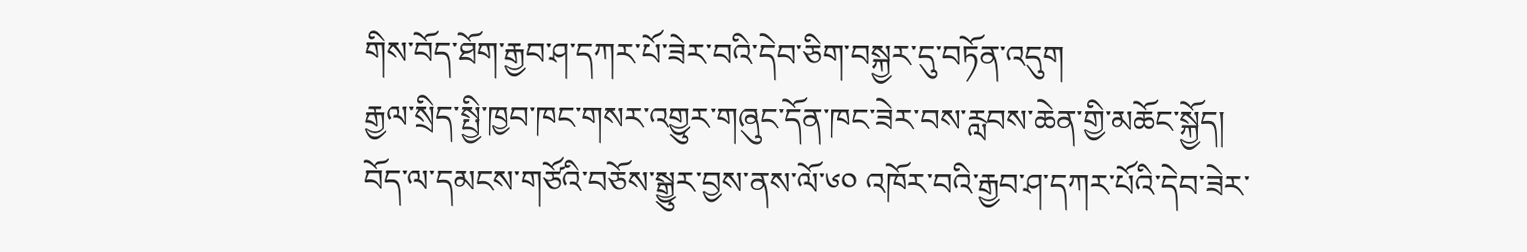གིས་བོད་ཐོག་རྒྱབ་ཤ་དཀར་པོ་ཟེར་བའི་དེབ་ཅིག་བསྐྱར་དུ་བཏོན་འདུག
རྒྱལ་སྲིད་སྤྱི་ཁྱབ་ཁང་གསར་འགྱུར་གཞུང་དོན་ཁང་ཟེར་བས་རླབས་ཆེན་གྱི་མཆོང་སྐྱོད། བོད་ལ་དམངས་གཙོའི་བཅོས་སྒྱུར་བྱས་ནས་ལོ་༦༠ འཁོར་བའི་རྒྱབ་ཤ་དཀར་པོའི་དེབ་ཟེར་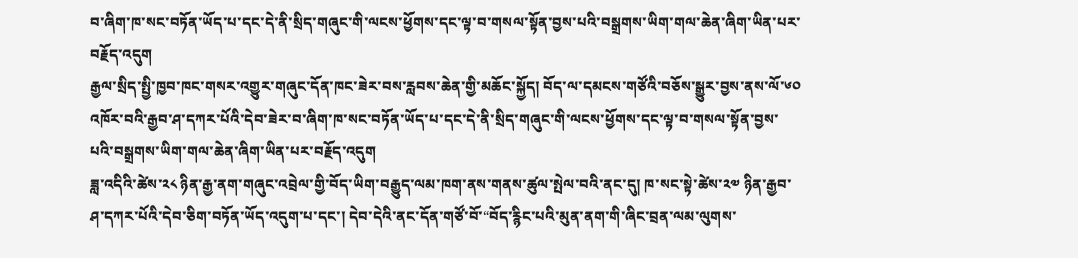བ་ཞིག་ཁ་སང་བཏོན་ཡོད་པ་དང་དེ་ནི་སྲིད་གཞུང་གི་ལངས་ཕྱོགས་དང་ལྟ་བ་གསལ་སྟོན་བྱས་པའི་བསྒྲགས་ཡིག་གལ་ཆེན་ཞིག་ཡིན་པར་བརྗོད་འདུག
རྒྱལ་སྲིད་སྤྱི་ཁྱབ་ཁང་གསར་འགྱུར་གཞུང་དོན་ཁང་ཟེར་བས་རླབས་ཆེན་གྱི་མཆོང་སྐྱོད། བོད་ལ་དམངས་གཙོའི་བཅོས་སྒྱུར་བྱས་ནས་ལོ་༦༠ འཁོར་བའི་རྒྱབ་ཤ་དཀར་པོའི་དེབ་ཟེར་བ་ཞིག་ཁ་སང་བཏོན་ཡོད་པ་དང་དེ་ནི་སྲིད་གཞུང་གི་ལངས་ཕྱོགས་དང་ལྟ་བ་གསལ་སྟོན་བྱས་པའི་བསྒྲགས་ཡིག་གལ་ཆེན་ཞིག་ཡིན་པར་བརྗོད་འདུག
ཟླ་འདིའི་ཚེས་༢༨ ཉིན་རྒྱ་ནག་གཞུང་འབྲེལ་གྱི་བོད་ཡིག་བརྒྱུད་ལམ་ཁག་ནས་གནས་ཚུལ་སྤེལ་བའི་ནང་དུ། ཁ་སང་སྟེ་ཚེས་༢༧ ཉིན་རྒྱབ་ཤ་དཀར་པོའི་དེབ་ཅིག་བཏོན་ཡོད་འདུག་པ་དང་། དེབ་དེའི་ནང་དོན་གཙོ་བོ་“བོད་རྙིང་པའི་མུན་ནག་གི་ཞིང་བྲན་ལམ་ལུགས་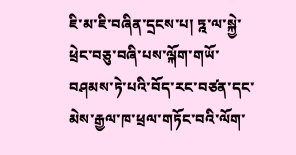ཇི་མ་ཇི་བཞིན་དྲངས་པ། ཏྰ་ལ་སྐྱེ་ཕྲེང་བཅུ་བཞི་པས་ལྐོག་གཡོ་བཤམས་ཏེ་པའི་བོད་རང་བཙན་དང་མེས་རྒྱལ་ཁ་ཕྲལ་གཏོང་བའི་ལོག་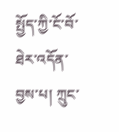སྤྱོད་ཀྱི་ངོ་བོ་ཐེར་འདོན་བྱས་པ། ཀྲུང་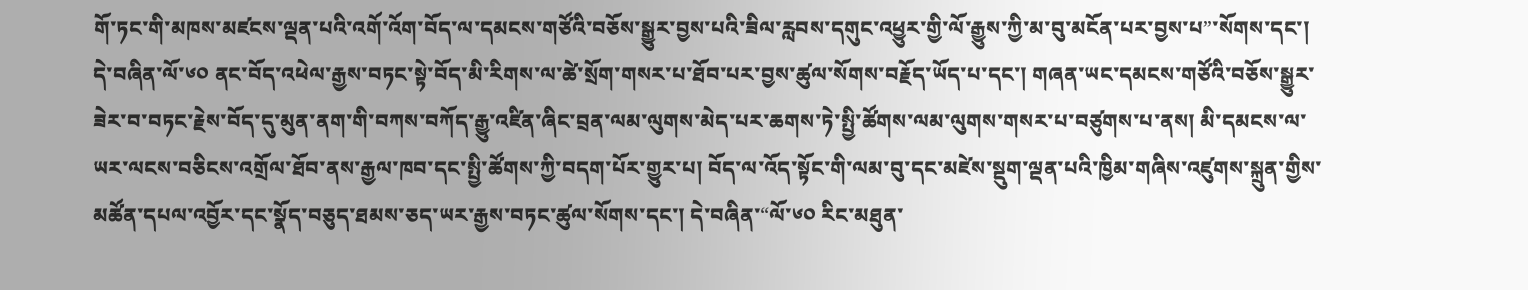གོ་ཏང་གི་མཁས་མཛངས་ལྡན་པའི་འགོ་འོག་བོད་ལ་དམངས་གཙོའི་བཅོས་སྒྱུར་བྱས་པའི་ཟིལ་རླབས་དགུང་འཕྱུར་གྱི་ལོ་རྒྱུས་ཀྱི་མ་བུ་མངོན་པར་བྱས་པ”་སོགས་དང་།
དེ་བཞིན་ལོ་༦༠ ནང་བོད་འཕེལ་རྒྱས་བཏང་སྟེ་བོད་མི་རིགས་ལ་ཚེ་སྲོག་གསར་པ་ཐོབ་པར་བྱས་ཚུལ་སོགས་བརྗོད་ཡོད་པ་དང་། གཞན་ཡང་དམངས་གཙོའི་བཅོས་སྒྱུར་ཟེར་བ་བཏང་རྗེས་བོད་དུ་མུན་ནག་གི་བཀས་བཀོད་རྒྱུ་འཛིན་ཞིང་བྲན་ལམ་ལུགས་མེད་པར་ཆགས་ཏེ་སྤྱི་ཚོགས་ལམ་ལུགས་གསར་པ་བཙུགས་པ་ནས། མི་དམངས་ལ་ཡར་ལངས་བཅིངས་འགྲོལ་ཐོབ་ནས་རྒྱལ་ཁབ་དང་སྤྱི་ཚོགས་ཀྱི་བདག་པོར་གྱུར་པ། བོད་ལ་འོད་སྟོང་གི་ལམ་བུ་དང་མཛེས་སྡུག་ལྡན་པའི་ཁྱིམ་གཞིས་འཛུགས་སྐྲུན་གྱིས་མཚོན་དཔལ་འབྱོར་དང་སྣོད་བཅུད་ཐམས་ཅད་ཡར་རྒྱས་བཏང་ཚུལ་སོགས་དང་། དེ་བཞིན་“ལོ་༦༠ རིང་མཐུན་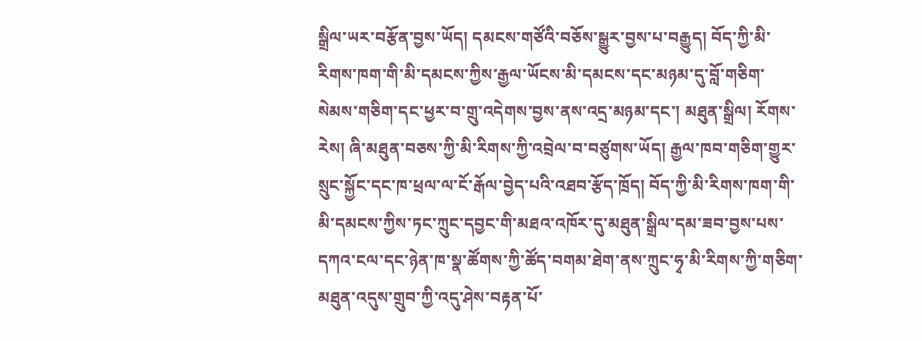སྒྲིལ་ཡར་བརྩོན་བྱས་ཡོད། དམངས་གཙོའི་བཅོས་སྒྱུར་བྱས་པ་བརྒྱུད། བོད་ཀྱི་མི་རིགས་ཁག་གི་མི་དམངས་ཀྱིས་རྒྱལ་ཡོངས་མི་དམངས་དང་མཉམ་དུ་བློ་གཅིག་སེམས་གཅིག་དང་ཕྱར་བ་གྲུ་འདེགས་བྱས་ནས་འདྲ་མཉམ་དང་། མཐུན་སྒྲིལ། རོགས་རེས། ཞི་མཐུན་བཅས་ཀྱི་མི་རིགས་ཀྱི་འབྲེལ་བ་བཙུགས་ཡོད། རྒྱལ་ཁབ་གཅིག་གྱུར་སྲུང་སྐྱོང་དང་ཁ་ཕྲལ་ལ་ངོ་རྒོལ་བྱེད་པའི་འཐབ་རྩོད་ཁྲོད། བོད་ཀྱི་མི་རིགས་ཁག་གི་མི་དམངས་ཀྱིས་ཏང་ཀྲུང་དབྱང་གི་མཐའ་འཁོར་དུ་མཐུན་སྒྲིལ་དམ་ཟབ་བྱས་པས་དཀའ་ངལ་དང་ཉེན་ཁ་སྣ་ཚོགས་ཀྱི་ཚོད་བགམ་ཐེག་ནས་ཀྲུང་ཧྭ་མི་རིགས་ཀྱི་གཅིག་མཐུན་འདུས་གྲུབ་ཀྱི་འདུ་ཤེས་བརྟན་པོ་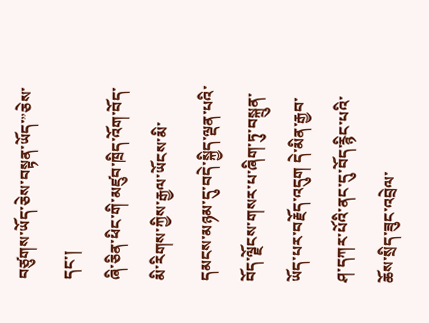བཙུགས་ཡོད་ཅེས་བསྟན་ཡོད་”ཅེས་དང་།
ཞི་ཅིན་ཕིང་གི་མཛུབ་ཁྲིད་འོག་བོད་མི་རིགས་ཀྱིས་རྒྱལ་ཡོངས་མི་དམངས་མཉམ་དུ་བདེ་སྐྱིད་ལྡན་པའི་བོད་ལྗོངས་གསར་པ་ཞིག་ཏུ་བསྐྲུན་ཡོད་པར་བརྗོད་འདུག དེ་མིན་རྒྱབ་ཤ་དཀར་པོའི་ནང་དུ་བོད་རྙིང་པའི་ཆོས་སྲིད་ཟུང་འབྲེལ་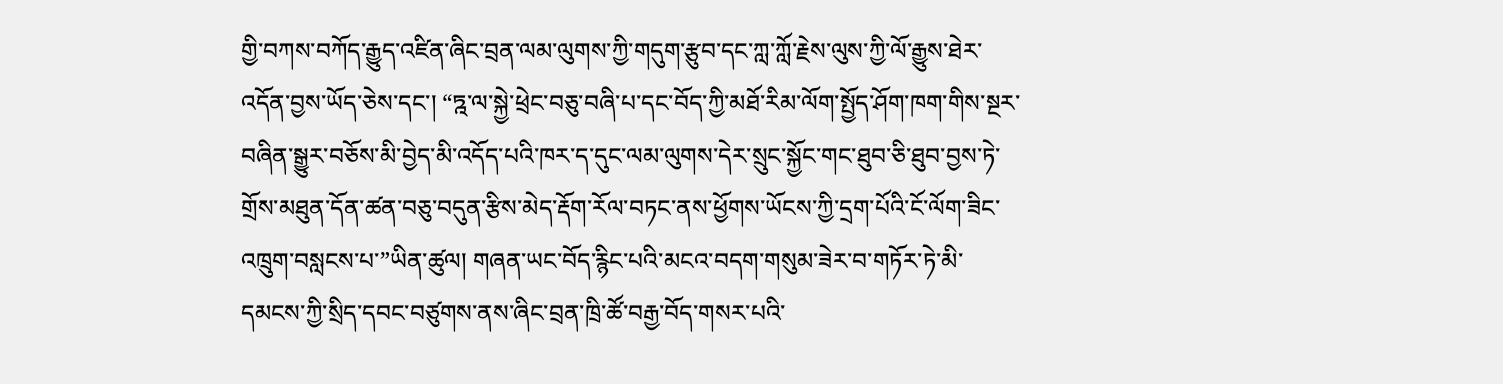གྱི་བཀས་བཀོད་རྒྱུད་འཛིན་ཞིང་བྲན་ལམ་ལུགས་ཀྱི་གདུག་རྩུབ་དང་ཀླ་ཀློ་རྗེས་ལུས་ཀྱི་ལོ་རྒྱུས་ཐེར་འདོན་བྱས་ཡོད་ཅེས་དང་། “ཏྰ་ལ་སྐྱེ་ཕྲེང་བཅུ་བཞི་པ་དང་བོད་ཀྱི་མཐོ་རིམ་ལོག་སྤྱོད་ཤོག་ཁག་གིས་སྔར་བཞིན་སྒྱུར་བཅོས་མི་བྱེད་མི་འདོད་པའི་ཁར་ད་དུང་ལམ་ལུགས་དེར་སྲུང་སྐྱོང་གང་ཐུབ་ཅི་ཐུབ་བྱས་ཏེ་གྲོས་མཐུན་དོན་ཚན་བཅུ་བདུན་རྩིས་མེད་རྡོག་རོལ་བཏང་ནས་ཕྱོགས་ཡོངས་ཀྱི་དྲག་པོའི་ངོ་ལོག་ཟིང་འཁྲུག་བསླངས་པ་”ཡིན་ཚུལ། གཞན་ཡང་བོད་རྙིང་པའི་མངའ་བདག་གསུམ་ཟེར་བ་གཏོར་ཏེ་མི་དམངས་ཀྱི་སྲིད་དབང་བཙུགས་ནས་ཞིང་བྲན་ཁྲི་ཚོ་བརྒྱ་བོད་གསར་པའི་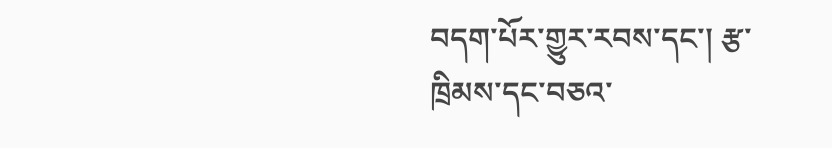བདག་པོར་གྱུར་རབས་དང་། རྩ་ཁྲིམས་དང་བཅའ་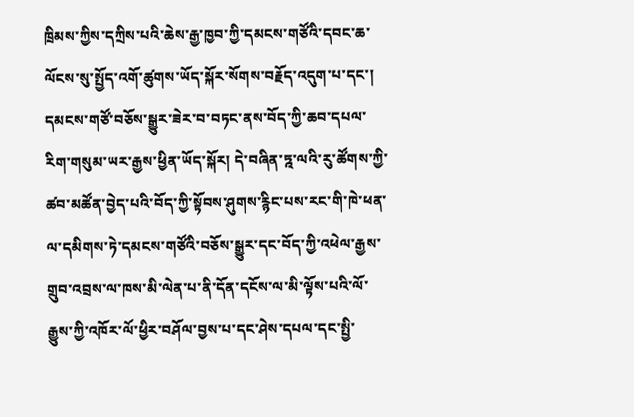ཁྲིམས་ཀྱིས་དཀྲིས་པའི་ཆེས་རྒྱ་ཁྱབ་ཀྱི་དམངས་གཙོའི་དབང་ཆ་ལོངས་སུ་སྤྱོད་འགོ་ཚུགས་ཡོད་སྐོར་སོགས་བརྗོད་འདུག་པ་དང་། དམངས་གཙོ་བཅོས་སྒྱུར་ཟེར་བ་བཏང་ནས་བོད་ཀྱི་ཆབ་དཔལ་རིག་གསུམ་ཡར་རྒྱས་ཕྱིན་ཡོད་སྐོར། དེ་བཞིན་ཏྰ་ལའི་རུ་ཚོགས་ཀྱི་ཚབ་མཚོན་བྱེད་པའི་བོད་ཀྱི་སྟོབས་ཤུགས་རྙིང་པས་རང་གི་ཁེ་ཕན་ལ་དམིགས་ཏེ་དམངས་གཙོའི་བཅོས་སྒྱུར་དང་བོད་ཀྱི་འཕེལ་རྒྱས་གྲུབ་འབྲས་ལ་ཁས་མི་ལེན་པ་ནི་དོན་དངོས་ལ་མི་ལྟོས་པའི་ལོ་རྒྱུས་ཀྱི་འཁོར་ལོ་ཕྱིར་བཤོལ་བྱས་པ་དང་ཤེས་དཔལ་དང་སྤྱི་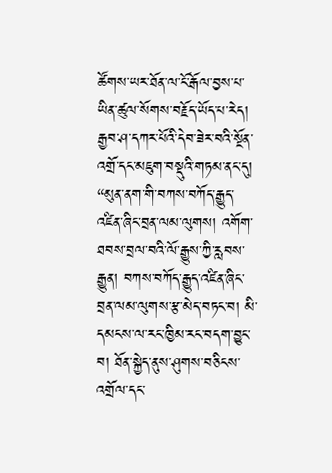ཚོགས་ཡར་ཐོན་ལ་ངོ་རྒོལ་བྱས་པ་ཡིན་ཚུལ་སོགས་བརྗོད་ཡོད་པ་རེད།
རྒྱབ་ཤ་དཀར་པོའི་དེབ་ཟེར་བའི་སྔོན་འགྲོ་དང་མཇུག་བསྡུའི་གཏམ་ནང་དུ། “མུན་ནག་གི་བཀས་བཀོད་རྒྱུད་འཛིན་ཞིང་བྲན་ལམ་ལུགས། འགོག་ཐབས་བྲལ་བའི་ལོ་རྒྱུས་ཀྱི་རླབས་རྒྱུན། བཀས་བཀོད་རྒྱུད་འཛིན་ཞིང་བྲན་ལམ་ལུགས་རྩ་མེད་བཏང་བ། མི་དམངས་ལ་རང་ཁྱིམ་རང་བདག་བྱུང་བ། ཐོན་སྐྱེད་ནུས་ཤུགས་བཅིངས་འགྲོལ་དང་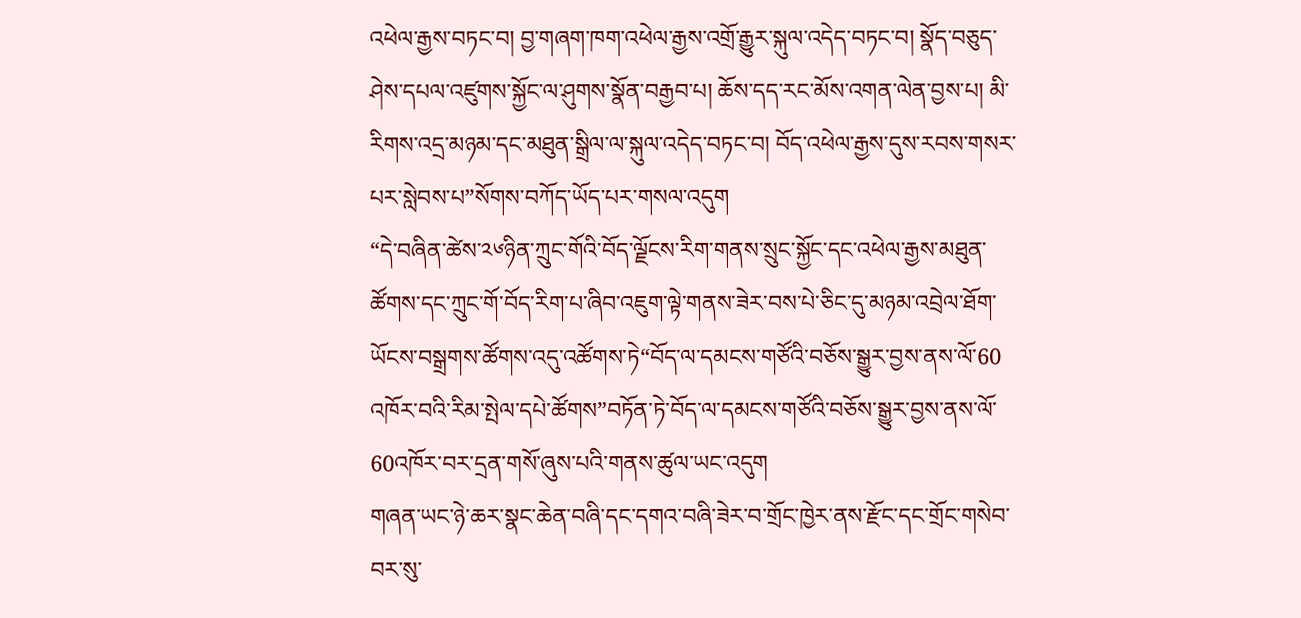འཕེལ་རྒྱས་བཏང་བ། བྱ་གཞག་ཁག་འཕེལ་རྒྱས་འགྲོ་རྒྱུར་སྐུལ་འདེད་བཏང་བ། སྣོད་བཅུད་ཤེས་དཔལ་འཛུགས་སྐྱོང་ལ་ཤུགས་སྣོན་བརྒྱབ་པ། ཆོས་དད་རང་མོས་འགན་ལེན་བྱས་པ། མི་རིགས་འདྲ་མཉམ་དང་མཐུན་སྒྲིལ་ལ་སྐུལ་འདེད་བཏང་བ། བོད་འཕེལ་རྒྱས་དུས་རབས་གསར་པར་སླེབས་པ”སོགས་བཀོད་ཡོད་པར་གསལ་འདུག
“དེ་བཞིན་ཚེས་༢༦ཉིན་ཀྲུང་གོའི་བོད་ལྗོངས་རིག་གནས་སྲུང་སྐྱོང་དང་འཕེལ་རྒྱས་མཐུན་ཚོགས་དང་ཀྲུང་གོ་བོད་རིག་པ་ཞིབ་འཇུག་ལྟེ་གནས་ཟེར་བས་པེ་ཅིང་དུ་མཉམ་འབྲེལ་ཐོག་ཡོངས་བསྒྲགས་ཚོགས་འདུ་འཚོགས་ཏེ“བོད་ལ་དམངས་གཙོའི་བཅོས་སྒྱུར་བྱས་ནས་ལོ་60 འཁོར་བའི་རིམ་སྤེལ་དཔེ་ཚོགས”བཏོན་ཏེ་བོད་ལ་དམངས་གཙོའི་བཅོས་སྒྱུར་བྱས་ནས་ལོ་60འཁོར་བར་དྲན་གསོ་ཞུས་པའི་གནས་ཚུལ་ཡང་འདུག
གཞན་ཡང་ཉེ་ཆར་སྣང་ཆེན་བཞི་དང་དགའ་བཞི་ཟེར་བ་གྲོང་ཁྱེར་ནས་རྫོང་དང་གྲོང་གསེབ་བར་སུ་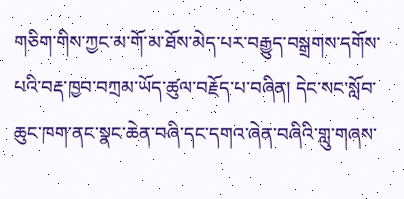གཅིག་གིས་ཀྱང་མ་གོ་མ་ཐོས་མེད་པར་བརྒྱུད་བསྒྲགས་དགོས་པའི་བརྡ་ཁྱབ་བཀྲམ་ཡོད་ཚུལ་བརྗོད་པ་བཞིན། དེང་སང་སློབ་ཆུང་ཁག་ནང་སྣང་ཆེན་བཞི་དང་དགའ་ཞེན་བཞིའི་གླུ་གཞས་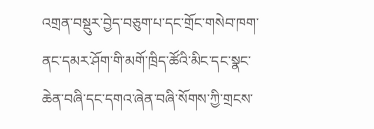འགྲན་བསྡུར་བྱེད་བཅུག་པ་དང་གྲོང་གསེབ་ཁག་ནང་དམར་ཤོག་གི་མགོ་ཁྲིད་ཚོའི་མིང་དང་སྣང་ཆེན་བཞི་དང་དགའ་ཞེན་བཞི་སོགས་ཀྱི་གྲངས་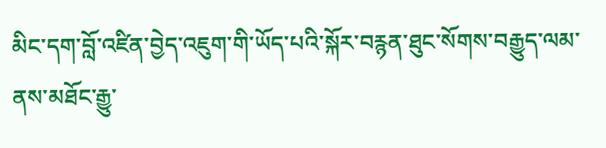མིང་དག་བློ་འཛིན་བྱེད་འཇུག་གི་ཡོད་པའི་སྐོར་བརྙན་ཐུང་སོགས་བརྒྱུད་ལམ་ནས་མཐོང་རྒྱུ་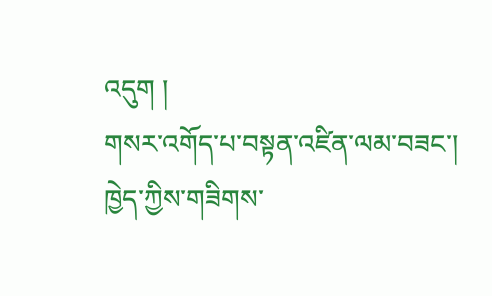འདུག །
གསར་འགོད་པ་བསྟན་འཛིན་ལམ་བཟང་།
ཁྱེད་ཀྱིས་གཟིགས་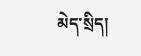མེད་སྲིད།